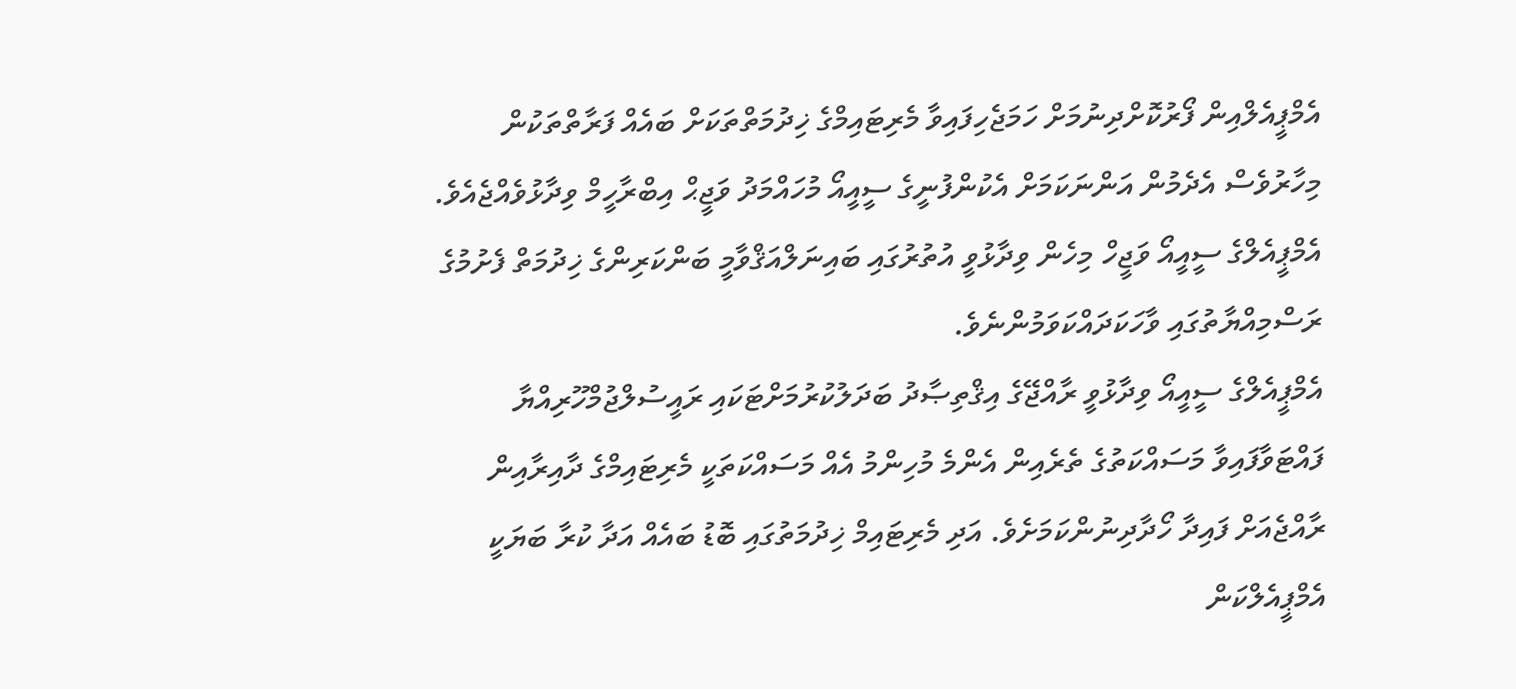އެމްޕީއެލްއިން ފޯރުކޮށްދިނުމަށް ހަމަޖެހިފައިވާ މެރިޓައިމްގެ ޚިދުމަތްތަކަށް ބައެއް ފަރާތްތަކުން މިހާރުވެސް އެދެމުން އަންނަކަމަށް އެކުންފުނީގެ ސީއީއޯ މުހައްމަދު ވަޖީޙް އިބްރާހީމް ވިދާޅުވެއްޖެއެވެ.
އެމްޕީއެލްގެ ސީއީއޯ ވަޖީހް މިހެން ވިދާޅުވީ އުތުރުގައި ބައިނަލްއަޤްވާމީ ބަންކަރިންގެ ޚިދުމަތް ފެށުމުގެ ރަސްމިއްޔާތުގައި ވާހަކަދައްކަވަމުންނެވެ.
އެމްޕީއެލްގެ ސީއީއޯ ވިދާޅުވީ ރާއްޖޭގެ އިޤްތިޞާދު ބަދަލުކުރުމަށްޓަކައި ރައީސުލްޖުމްހޫރިއްޔާ ފައްޓަވާފައިވާ މަސައްކަތުގެ ތެރެއިން އެންމެ މުހިންމު އެއް މަސައްކަތަކީ މެރިޓައިމްގެ ދާއިރާއިން ރާއްޖެއަށް ފައިދާ ހޯދާދިނުންކަމަށެވެ. އަދި މެރިޓައިމް ޚިދުމަތުގައި ބޮޑު ބައެއް އަދާ ކުރާ ބަޔަކީ އެމްޕީއެލްކަން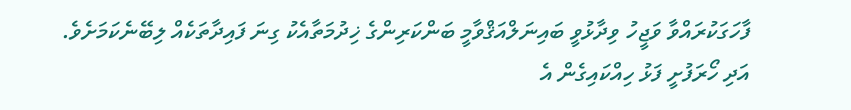ފާހަގަކުރައްވާ ވަޖީހު ވިދާޅުވީ ބައިނަލްއަޤްވާމީ ބަންކަރިންގެ ޚިދުމަތާއެކު ގިނަ ފައިދާތަކެއް ލިބޭނެކަމަށެވެ.
އަދި ހޯރަފުށީ ފަޅު ހިއްކައިގެން އެ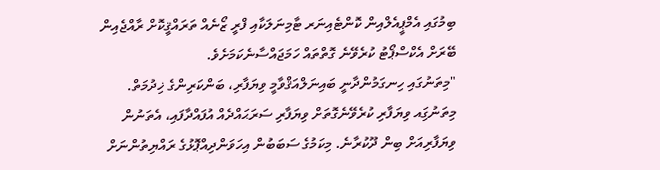ބިމުގައި އެމްޕީއެލްއިން ކޮންޓެއިނަރ ޓާމިނަލަކާއި ފްރީ ޒޯނެއް ތަރައްޤީކޮށް ރާއްޖެއިން ބޭރަށް އެކްސްޕޯޓު ކުރެވޭނެ ގޮތްތައް ހަމަޖައްސާނެކަމަށެވެ.
"މިތަނުގައި ހިނގަމުންދާނީ ބައިނަލްއަޤްވާމީ ވިޔަފާރި، ބަންކަރިންގެ ޚިދުމަތް. މިތަނުގަިއ ވިޔަފާރި ކުރެވޭނެގޮތަށް ވިޔަފާރި ސަރަޙައްދެއް އުފައްދާފައި، އެތަނުން ވިޔަފާރިއަށް ބިން ދޫކުރާނެ. މިކަމުގެ ސަބަބުން އިހަވަންދިއްޕޮޅުގެ ރައްޔިތުންނަށް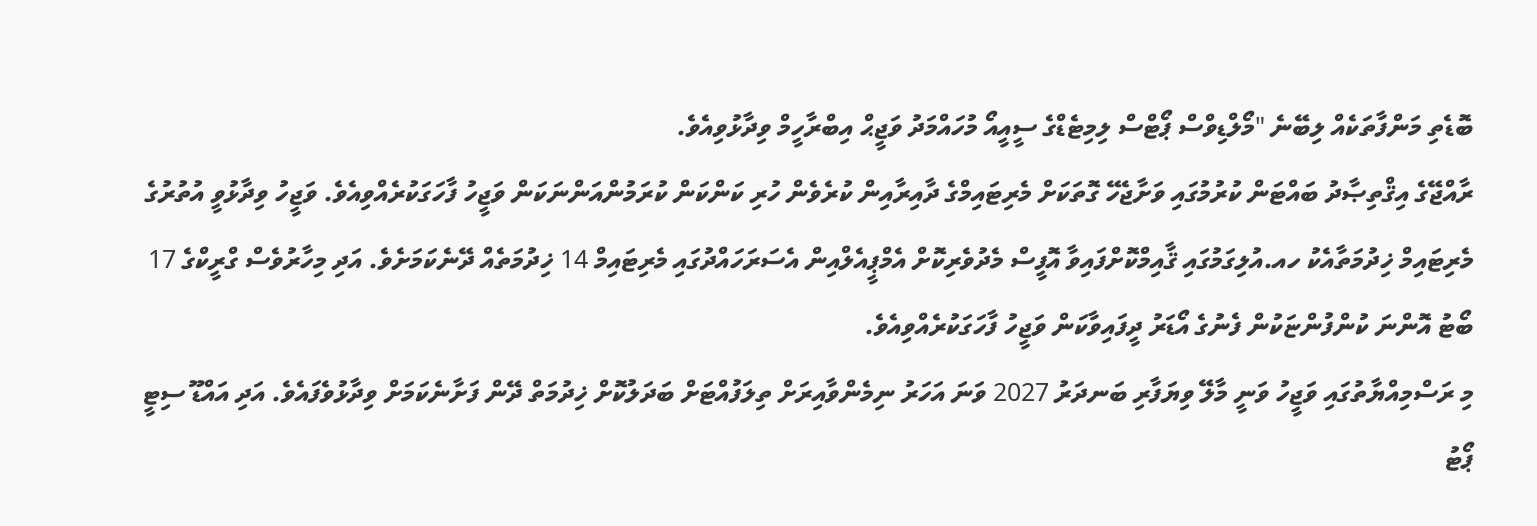ބޮޑެތި މަންފާތަކެއް ލިބޭނެ "މޯލްޑިވްސް ޕޯޓްސް ލިމިޓެޑްގެ ސީއީއޯ މުހައްމަދު ވަޖީޙް އިބްރާހީމް ވިދާޅުވިއެވެ.
ރާއްޖޭގެ އިޤްތިޞާދު ބައްޓަން ކުރުމުގައި ވަށާޖެހޭ ގޮތަކަށް މެރިޓައިމްގެ ދާއިރާއިން ކުރެވެން ހުރި ކަންކަން ކުރަމުންއަންނަކަން ވަޖީހު ފާހަގަކުރެއްވިއެވެ. ވަޖީހު ވިދާޅުވީ އުތުރުގެ މެރިޓައިމް ޚިދުމަތާއެކު ހއ.އުލިގަމުގައި ޤާއިމްކޮށްފައިވާ އޮފީސް މެދުވެރިކޮށް އެމްޕީއެލްއިން އެސަރަހައްދުގައި މެރިޓައިމް 14 ޚިދުމަތެއް ދޭނެކަމަށެވެ. އަދި މިހާރުވެސް ގްރީކްގެ 17 ބޯޓު އޮންނަ ކުންފުންޏަކުން ފެނުގެ އޯޑަރު ދީފައިވާކަން ވަޖީހު ފާހަގަކުރެއްވިއެވެ.
މި ރަސްމިއްޔާތުގައި ވަޖީހު ވަނީ މާލޭ ވިޔަފާރި ބަނދަރު 2027 ވަނަ އަހަރު ނިމެންވާއިރަށް ތިލަފުއްޓަށް ބަދަލުކޮށް ޚިދުމަތް ދޭން ފަށާނެކަމަށް ވިދާޅުވެފައެވެ. އަދި އައްޑޫ ސިޓީ ޕޯޓު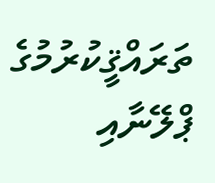ތަރައްޤީކުރުމުގެ ޕްލޭނާއި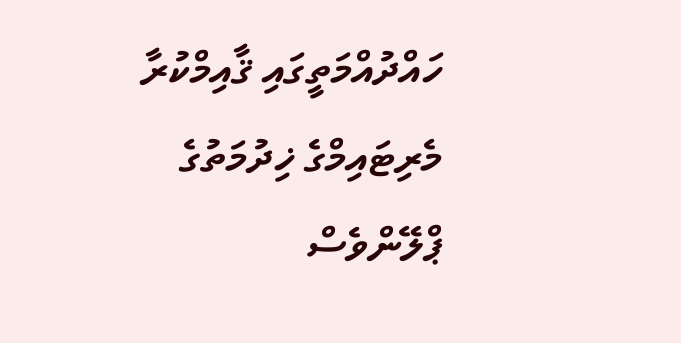ހައްދުއްމަތީގައި ޤާއިމްކުރާ މެރިޓައިމްގެ ޚިދުމަތުގެ ޕްލޭންވެސް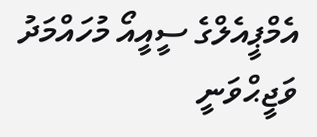އެމްޕީއެލްގެ ސީއީއޯ މުހައްމަދު ވަޖީޙްވަނީ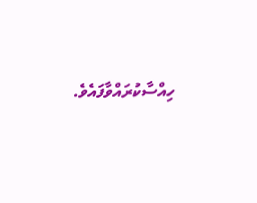ހިއްސާކުރައްވާފައެވެ.